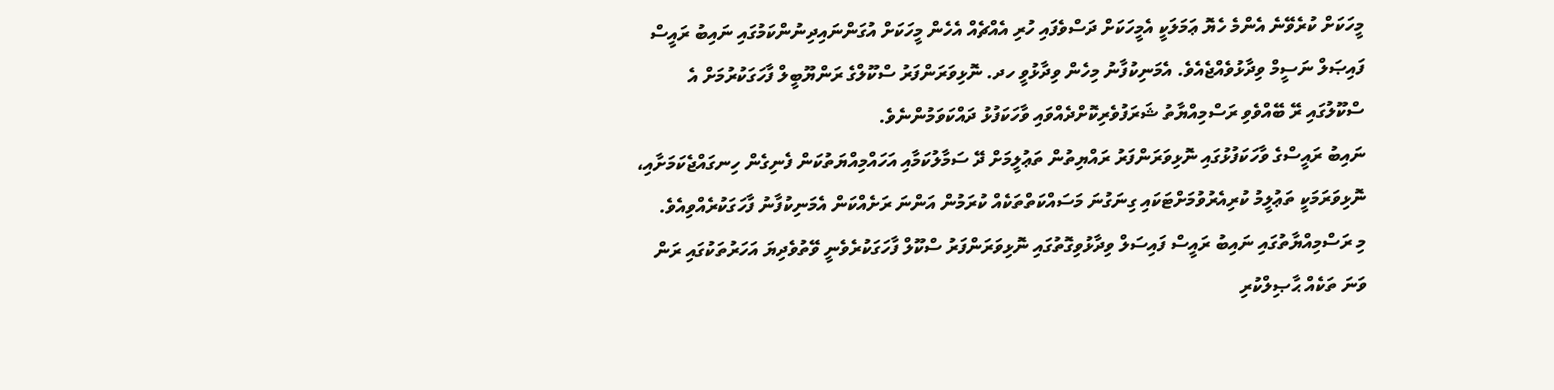މީހަކަށް ކުރެވޭނެ އެންމެ ހެޔޮ ޢަމަލަކީ އެމީހަކަށް ދަސްވެފައި ހުރި އެއްޗެއް އެހެން މީހަކަށް އުގަންނައިދިނުންކަމުގައި ނައިބު ރައީސް ފައިޞަލް ނަސީމް ވިދާޅުވެއްޖެއެވެ. އެމަނިކުފާނު މިހެން ވިދާޅުވީ ހދ. ނޮޅިވަރަންފަރު ސްކޫލްގެ ރަންޔޫބީލް ފާހަގަކުރުމަށް އެ ސްކޫލުގައި ރޭ ބޭއްވެވި ރަސްމިއްޔާތު ޝަރަފުވެރިކޮށްދެއްވައި ވާހަކަފުޅު ދައްކަވަމުންނެވެ.
ނައިބު ރައީސްގެ ވާހަކަފުޅުގައި ނޮޅިވަރަންފަރު ރައްޔިތުން ތަޢުލީމަށް ދޭ ސަމާލުކަމާއި އަހައްމިއްޔަތުކަން ފެނިގެން ހިނގައްޖެކަމަށާއި، ނޮޅިވަރަމަކީ ތަޢުލީމު ކުރިއެރުވުމަށްޓަކައި ގިނަގުނަ މަސައްކަތްތަކެއް ކުރަމުން އަންނަ ރަށެއްކަން އެމަނިކުފާނު ފާހަގަކުރެއްވިއެވެ.
މި ރަސްމިއްޔާތުގައި ނައިބު ރައީސް ފައިސަލް ވިދާޅުވިގޮތުގައި ނޮޅިވަރަންފަރު ސްކޫލް ފާހަގަކުރެވެނީ ވޭތުވެދިޔަ އަހަރުތަކުގައި ރަން ވަނަ ތަކެއް ޙާޞިލްކުރި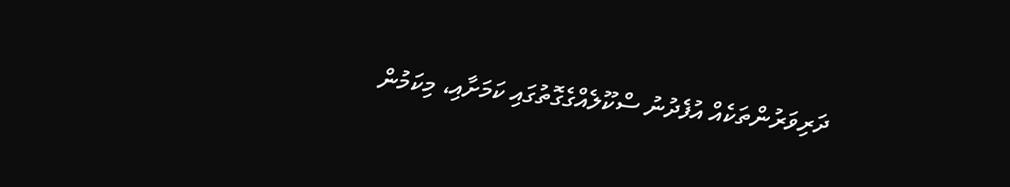ދަރިވަރުންތަކެއް އުފެދުނު ސްކޫލެއްގެގޮތުގައި ކަމަށާއި، މިކަމުން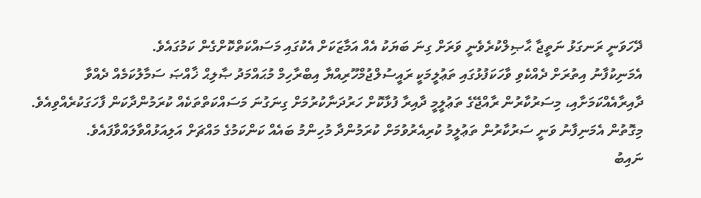ދޭހަވަނީ ރަނގަޅު ނަތީޖާ ޙާޞިލްކުރެވެނީ ވަރަށް ގިނަ ބަޔަކު އެއް އަމާޒަކަށް އެކުގައި މަސައްކަތްކޮށްގެން ކަމުގައެވެ.
އެމަނިކުފާނު އިތުރަށް ދެއްކެވި ވާހަކަފުޅުގައި ތަޢުލީމަކީ ރައީސުލްޖުމްހޫރިއްޔާ އިބްރާހިމް މުޙައްމަދު ޞާލިޙް ޚާއްޞަ ސަމާލުކަމެއް ދެއްވާ ދާއިރާއެއްކަމަށާއި، މިސަރުކާރުން ރާއްޖޭގެ ތަޢުލީމީ ދާއިރާ ފުޅާކޮށް ހަރުދަނާކުރުމަށް ގިނަގުނަ މަސައްކަތްތަކެއް ކުރަމުންދާކަން ފާހަގަކުރެއްވިއެވެ. މިގޮތުން އެމަނިފާނު ވަނީ ސަރުކާރުން ތަޢުލީމު ކުރިއެރުވުމަށް ކުރަމުންދާ މުހިންމު ބައެއް ކަންކަމުގެ މައްޗަށް އަލިއަޅުއްވާލައްވާފައެވެ.
ނައިބު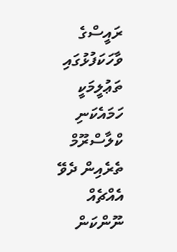ރައީސްގެ ވާހަކަފުޅުގައި ތަޢުލީމަކީ ހަމައެކަނި ކްލާސްރޫމް ތެރެއިން ދެވޭ އެއްޗެއް ނޫންކަން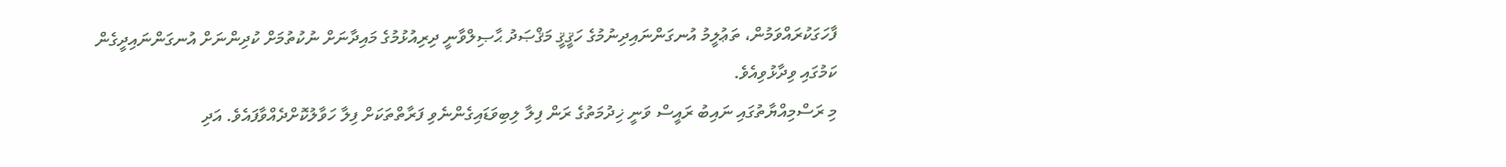ފާހަގަކުރައްވަމުން، ތަޢުލީމު އުނގަންނައިދިނުމުގެ ހަޤީޤީ މަޤްޞަދު ޙާޞިލްވާނީ ދިރިއުޅުމުގެ މައިދާނަށް ނުކުތުމަށް ކުދިންނަށް އުނގަންނައިދީގެން ކަމުގައި ވިދާޅުވިއެވެ.
މި ރަސްމިއްޔާތުގައި ނައިބު ރައީސް ވަނީ ޚިދުމަތުގެ ރަން ފިލާ ލިބިވަޑައިގެންނެވި ފަރާތްތަކަށް ފިލާ ހަވާލުކޮށްދެއްވާފައެވެ. އަދި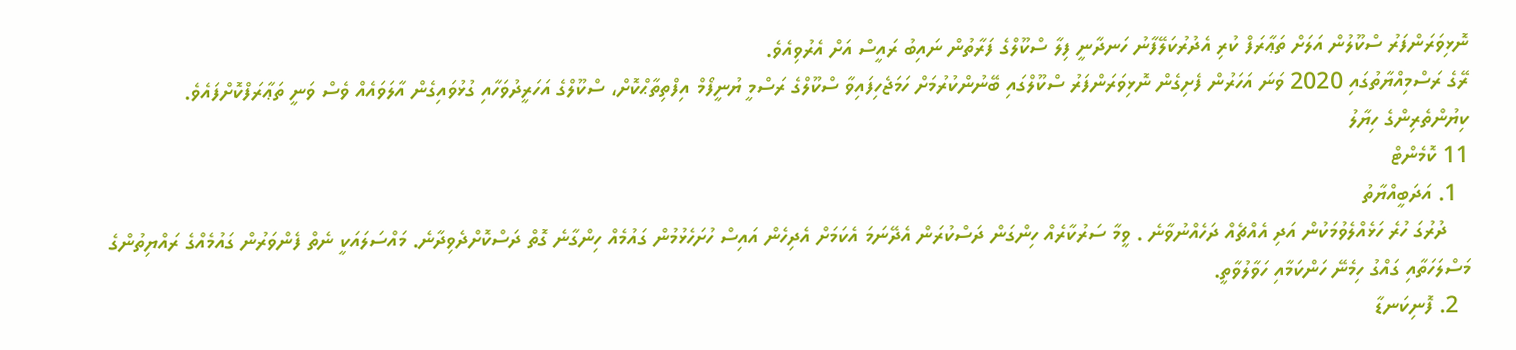ނޮޅިވަރަންފަރު ސްކޫލުން އަލަށް ތަޢާރަފް ކުރި އެދުރުކަލޭފާނު ހަނދާނީ ފިލާ ސްކޫލްގެ ފަރާތުން ނައިބު ރައީސް އަށް އެރުވިއެވެ.
ރޭގެ ރަސްމިއްޔާތުގައި 2020 ވަނަ އަހަރުން ފެށިގެން ނޮޅިވަރަންފަރު ސްކޫލްގައި ބޭނުންކުރުމަށް ހަމަޖެހިފައިވާ ސްކޫލްގެ ރަސްމީ ޔުނީފޯމް އިފްތިތާޙްކޮށް، ސްކޫލްގެ އަހަރީދުވަހާއި ގުޅުވައިގެން އާލަވައެއް ވެސް ވަނީ ތަޢާރަފްކޮށްފައެވެ.
ކިޔުންތެރިންގެ ހިޔާލު
11 ކޮމެންޓް
  1. އަދަބީއްޔާތު
    ދުރުގަ ހުރެ ހަޅެއްލެވުމަކުން އަދި އެއްޗެއް ދަހެއްނުވާނެ . ވީމާ ސަރުކާރެއް ހިންގަން ދަސްކުރަން އެދޭނަމަ އެކަމަށް އެދިހެން އައިސް ހުށަހެޅުމުން ގައުމެއް ހިންގާނެ ގޮތް ދަސްކޮށްދެވިދާނެ. މައްސަލައަކީ ނެތް ފެންވަރުން ގައުމެއްގެ ރައްޔިތުންގެ މަސްލަހަތާއި ގައްގު ހިމެނޭ ހަންކަމާއި ހަވާލުވާތީ.
  2. ފޮނިކަނޑާ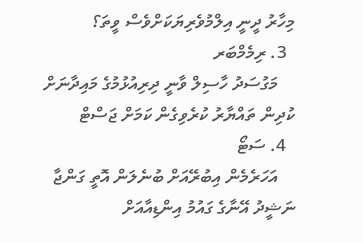މިހާރު ދީނީ އިލްމުވެރިޔަކަށްވެސް ވީތަ؟
  3. ރިމެމްބަރ
    މަގުސަދު ހާސިލް ވާނީ ދިރިއުޅުމުގެ މައިދާނަށް ކުދިން ތައްޔާރު ކުރެވިގެން ކަމަށް ޖަސްޓް
  4. ސަޓޯ
    އަހަރެމެން އިބުރޭއަށް ބުނެލަން އޮތީ ގަންޖާ ނަޝީދު އޭނާގެ ގައުމު އިންޑިއާއަށް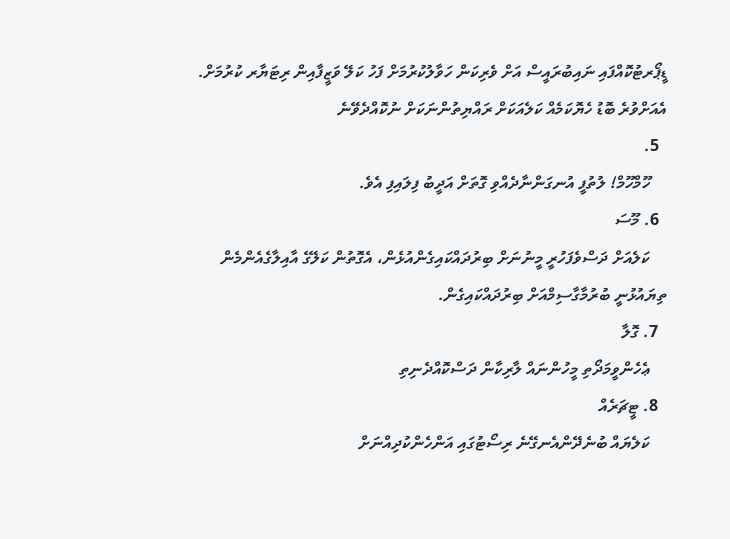ޑީޕޯރޓުކޮއްފައި ނައިބުރައީސް އަށް ވެރިކަން ހަވާލުކުރުމަށް ފަހު ކަލޭ ވަޒީފާއިން ރިޓަޔާރ ކުރުމަށް. އެއަށްވުރެ ބޮޑު ހެޔޮކަމެއް ކަލެއަކަށް ރައްޔިތުންނަކަށް ނުކޮއްދެވޭނެ
  5.
    ހޫމްހޫމް! ލުތުފީ އުނގަންނާދެއްވި ގޮތަށް އަދީބު ފިލައިފި އެވެ.
  6. މޫސަ
    ކަލެއަށް ދަސްވެފަހުރީ މީނުނަށް ބިރުދައްކައިގެންއުޅެން، އެގޮތުން ކަލޭގެ އާއިލާގެއެންމެން ތިޔައުޅުނީ ބުރުމާގާސިމްއަށް ބިރުދައްކައިގެން.
  7. ގޮލާ
    ޢެހެންވީމަދޯތި މީހުންނައް ލާރިކާން ދަސްކޮއްދެނިތި
  8. ޓީޗަރެއް
    ކަލެޔައް ބުނެދޭންއެނގޭނެ ރިސޯޓުގައި އަންހެންކުދިއްނަށް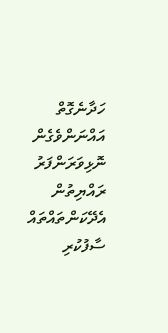ހަދާނެގޮތް އައްނަންވެގެން ނޮޅިވަރަންފަރު ރައްޔިތުން އެދޭކަންތައްތައް ސާފުކުރި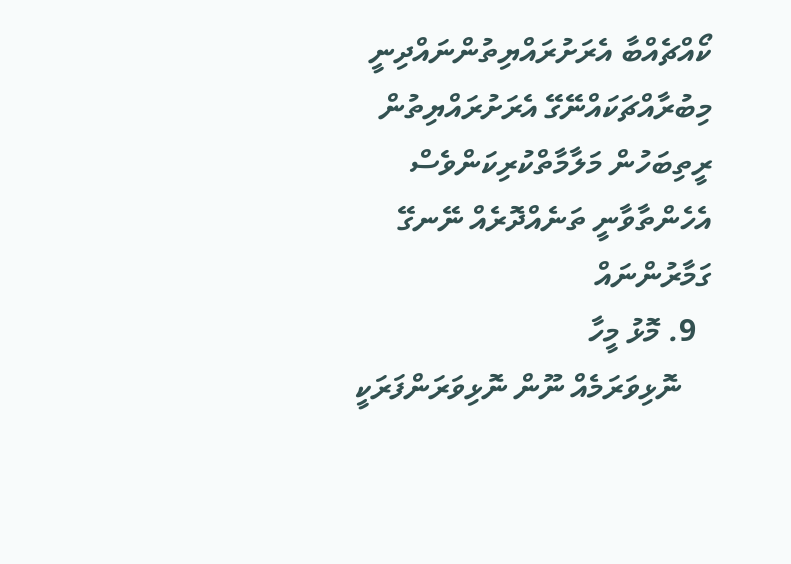ކޯއްޗެއްބާ އެރަށުރައްޔިތުންނައްދިނީ މިބުރާއްޗަކައްނޭގޭ އެރަށުރައްޔިތުން ރީތިބަހުން މަލާމާތްކުރިކަންވެސް އެހެންތާވާނީ ތަނެއްދޮރެއް ނޭނގޭ ގަމާރުންނައް
  9. މޮޅު މީހާ
    ނޮޅިވަރަމެއް ނޫން ނޮޅިވަރަންފަރަކީ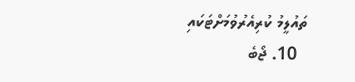ތައުލީމު ކުރިއެރުވުމަށްޓަކައި
  10. ޖޯބެ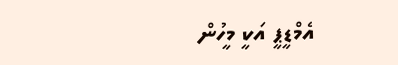އެމްޑީޕީ އަކީ މީހުން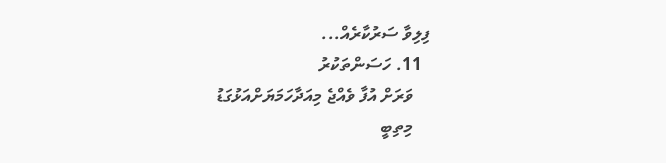ފިލިވާ ސަރުކާރެއް...
  11. ހަސަންތަކުރު
    ވަރަށް އުފާ ވެއްޖެ މިއަދާހަމަޔަށްއަޅުގަޑު
    މިތިބީ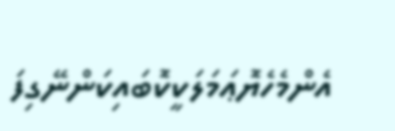އެންމެހެޔޮޢަމަލަކީކޮބައިކަންނޭގިފަ